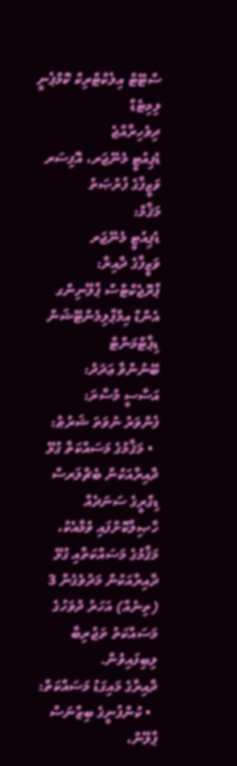ސްޓޭޓް އިލެކްޓްރިކް ކޮމްޕެނީ ލިމިޓެޑް
ދިވެހިރާއްޖެ
ޑެޕިއުޓީ މެނޭޖަރ، އޮފިސަރ
ވަޒީފާގެ ފުރުޞަތު
މަޤާމް:
ޑެޕިއުޓީ މެނޭޖަރ
ވަޒީފާގެ ދާއިރާ:
ޕްރޮޖެކްޓްސް ޕްލޭނިންގ އެންޑް އިމްޕްލިމެންޓޭޝަން ޑިޕާޓްމަންޓް
ބޭނުންވާ ޢަދަދު:
އަސާސީ މުސާރަ:
ފެންވަރު ނުވަތަ ޝަރުޠު:
  • މަޤާމުގެ މަސައްކަތާ ގުޅޭ ދާއިރާއަކުން ބެޗްލަރސް ޑިގްރީގެ ސަނަދެއް ހާޞިލްކޮށްފައި ވުމާއެކު، މަޤާމުގެ މަސައްކަތާއި ގުޅޭ ދާއިރާއަކުން މަދުވެގެން 3 (ތިނެއް) އަހަރު ދުވަހުގެ މަސައްކަތު ތަޖުރިބާ ލިބިފައިވުން.
ދާއިރާގެ މައިގަޑު މަސައްކަތް:
  • ކުންފުނީގެ ބިޒްނަސް ޕްލޭން،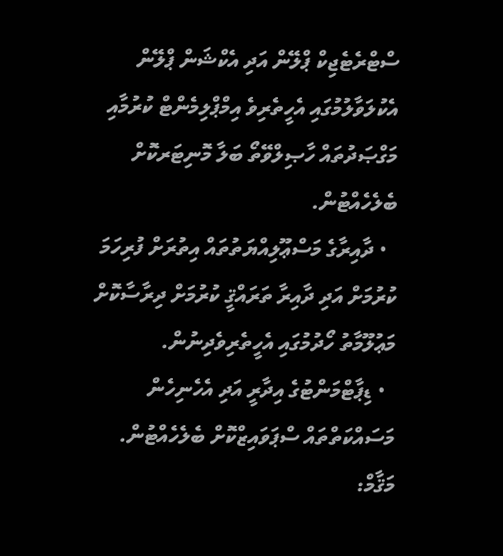ސްޓްރެޓެޖިކް ޕްލޭން އަދި އެކްޝަން ޕްލޭން އެކުލަވާލުމުގައި އެހީތެރިވެ އިމްޕްލިމެންޓް ކުރުމާއި މަގްޞަދުތައް ހާޞިލްވޭތޯ ބަލާ މޮނިޓަރކޮށް ބެލެހެއްޓުން.
  • ދާއިރާގެ މަސްޢޫލިއްޔަތުތައް އިތުރަށް ފުރިހަމަ ކުރުމަށް އަދި ދާއިރާ ތަރައްޤީ ކުރުމަށް ދިރާސާކޮށް މަޢުލޫމާތު ހޯދުމުގައި އެހީތެރިވެދިނުން.
  • ޑިޕާޓްމަންޓުގެ އިދާރީ އަދި އެހެނިހެން މަސައްކަތްތައް ސްޕަވައިޒްކޮށް ބެލެހެއްޓުން.
މަޤާމް: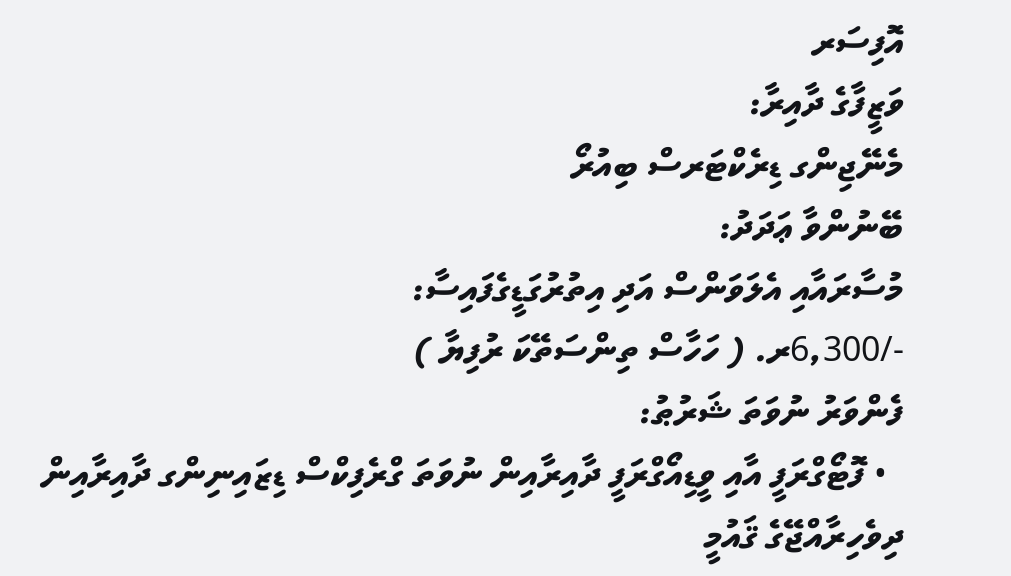އޮފިސަރ
ވަޒީފާގެ ދާއިރާ:
މެނޭޖިންގ ޑިރެކްޓަރސް ބިއުރޯ
ބޭނުންވާ ޢަދަދު:
މުސާރައާއި އެލަވަންސް އަދި އިތުރުގަޑީގެފައިސާ:
-/6,300ރ. ( ހަހާސް ތިންސަތޭކަ ރުފިޔާ )
ފެންވަރު ނުވަތަ ޝަރުޠު:
  • ފޮޓޯގްރަފީ އާއި ވީޑިއޯގްރަފީ ދާއިރާއިން ނުވަތަ ގްރެފިކްސް ޑިޒައިނިންގ ދާއިރާއިން ދިވެހިރާއްޖޭގެ ޤައުމީ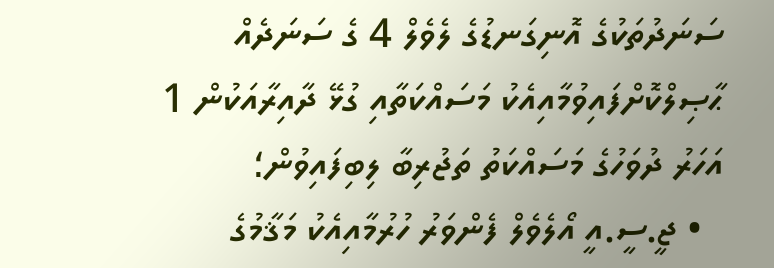ސަނަދުތަކުގެ އޮނިގަނޑުގެ ލެވެލް 4 ގެ ސަނަދެއް ޙާޞިލްކޮށްފައިވުމާއިއެކު މަސައްކަތާއި ގުޅޭ ދާއިރާއަކުން 1 އަހަރު ދުވަހުގެ މަސައްކަތު ތަޖުރިބާ ލިބިފައިވުން؛
  • ޖީ.ސީ.އީ އޯލެވެލް ފެންވަރު ހުރުމާއިއެކު މަޤާމުގެ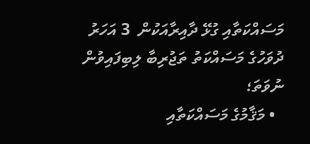މަސައްކަތާއި ގުޅޭ ދާއިރާއަކުން  3 އަހަރު ދުވަހުގެ މަސައްކަތު ތަޖުރިބާ ލިބިފައިވުން ނުވަތަ؛
  • މަޤާމުގެ މަސައްކަތާއި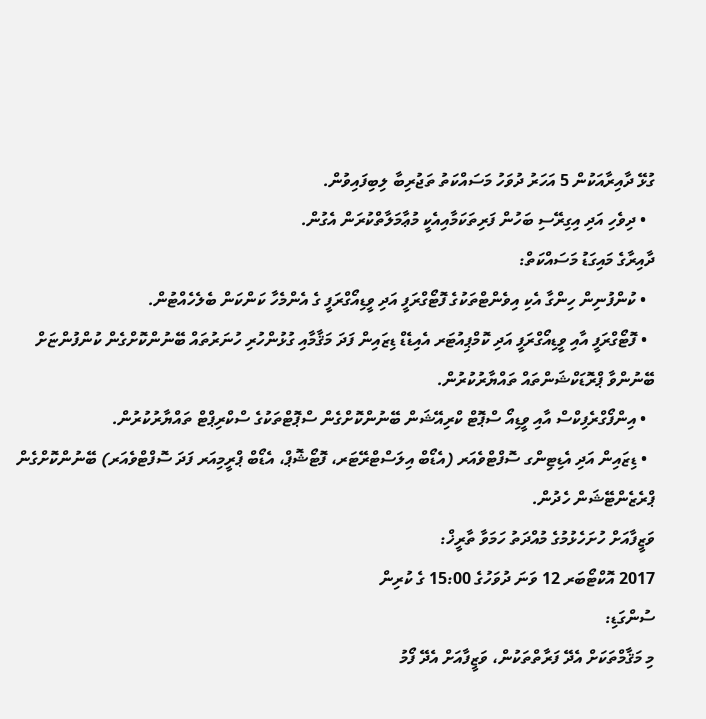ގުޅޭ ދާއިރާއަކުން 5 އަހަރު ދުވަހު މަސައްކަތު ތަޖުރިބާ ލިބިފައިވުން.
  • ދިވެހި އަދި އިގިރޭސި ބަހުން ފަރިތަކަމާއިއެކީ މުޢާމަލާތްކުރަން އެގުން.
ދާއިރާގެ މައިގަޑު މަސައްކަތް:
  • ކުންފުނިން ހިންގާ އެކި އިވެންޓްތަކުގެ ފޮޓޯގްރަފީ އަދި ވީޑިއޯގްރަފީ ގެ އެންމެހާ ކަންކަން ބެލެހެއްޓުން.
  • ފޮޓޯގްރަފީ އާއި ވީޑިއޯގްރަފީ އަދި ކޮމްޕިއުޓަރ އެއިޑެޑް ޑިޒައިން ފަދަ މަޤާމާއި ގުޅުންހުރި ހުނަރުތައް ބޭނުންކޮށްގެން ކުންފުންޏަށް ބޭނުންވާ ޕްރޮޑަކްޝަންތައް ތައްޔާރުކުރުން.
  • އިންފޯގްރެފިކްސް އާއި ވީޑިއޯ ސްޕޮޓް ކްރިއޭޝަން ބޭނުންކޮށްގެން ސްޕޮޓްތަކުގެ ސްކްރިޕްޓް ތައްޔާރުކުރުން.
  • ޑިޒައިން އަދި އެޑިޓިންގ ސޮފްޓްވެއަރ (އެޑޯބް އިލަސްޓްރޭޓަރ، ފޮޓޯޝޮޕް، އެޑޯބް ޕްރީމިއަރ ފަދަ ސޮފްޓްވެއަރ) ބޭނުންކޮށްގެން ޕްރެޒެންޓޭޝަން ހެދުން.
ވަޒީފާއަށް ހުށަހެޅުމުގެ މުއްދަތު ހަމަވާ ތާރީޚް:
2017 އޮކްޓޯބަރ 12 ވަނަ ދުވަހުގެ 15:00 ގެ ކުރިން
ސުންގަޑި:
މި މަޤާމްތަކަށް އެދޭ ފަރާތްތަކުން، ވަޒީފާއަށް އެދޭ ފޯމު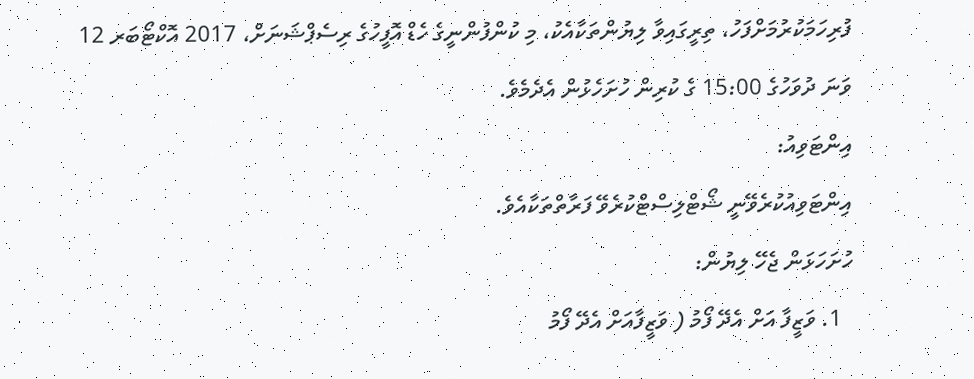ފުރިހަމަކުރުމަށްފަހު، ތިރީގައިވާ ލިޔުންތަކާއެކު، މި ކުންފުންނީގެ ހެޑް އޮފީހުގެ ރިސެޕްޝަނަށް، 2017 އޮކްޓޯބަރ 12 ވަނަ ދުވަހުގެ 15:00 ގެ ކުރިން ހުށަހެޅުން އެދެމެވެ.
އިންޓަވިއު:
އިންޓަވިއުކުރެވޭނީ ޝޯޓްލިސްޓްކުރެވޭ ފަރާތްތަކާއެވެ.
ހުށަހަޅަން ޖެހޭ ލިޔުން:
  1. ވަޒީފާ އަށް އެދޭ ފޯމު ( ވަޒީފާއަށް އެދޭ ފޯމު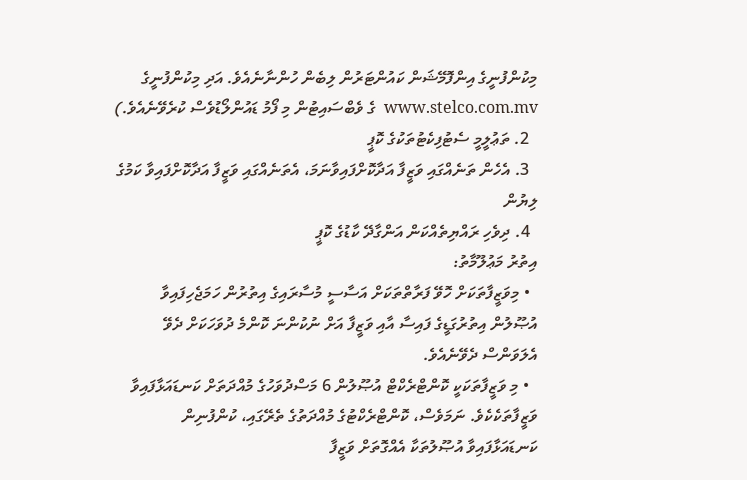މިކުންފުނީގެ އިންފޮމޭޝަން ކައުންޓަރުން ލިބެން ހުންނާނެއެވެ. އަދި މިކުންފުނީގެ www.stelco.com.mv  ގެ ވެބްސައިޓުން މި ފޯމު ޑައުންލޯޑުވެސް ކުރެވޭނެއެވެ.)
  2. ތަޢުލީމީ ސެޓުފިކެޓުތަކުގެ ކޮޕީ
  3. އެހެން ތަނެއްގައި ވަޒީފާ އަދާކޮށްފައިވާނަމަ، އެތަނެއްގައި ވަޒީފާ އަދާކޮށްފައިވާ ކަމުގެ ލިޔުން
  4. ދިވެހި ރައްޔިތެއްކަން އަންގާދޭ ކާޑުގެ ކޮޕީ
އިތުރު މަޢުލޫމާތު:
  • މިވަޒީފާތަކަށް ހޮވޭ ފަރާތްތަކަށް އަސާސީ މުސާރައިގެ އިތުރުން ހަމަޖެހިފައިވާ އުޞޫލުން އިތުރުގަޑީގެ ފައިސާ އާއި ވަޒީފާ އަށް ނުކުންނަ ކޮންމެ ދުވަހަކަށް ދެވޭ އެލަވަންސް ދެވޭނެއެވެ.
  • މި ވަޒީފާތަކަކީ ކޮންޓްރެކްޓް އުޞޫލުން 6 މަސްދުވަހުގެ މުއްދަތަށް ކަނޑައަޅާފައިވާ ވަޒީފާތަކެކެވެ. ނަމަވެސް، ކޮންޓްރެކްޓުގެ މުއްދަތުގެ ތެރޭގައި، ކުންފުނިން ކަނޑައަޅާފައިވާ އުޞޫލުތަކާ އެއްގޮތަށް ވަޒީފާ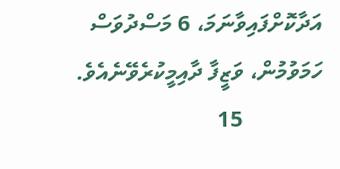އަދާކޮށްފައިވާނަމަ، 6 މަސްދުވަސް ހަމަވުމުން، ވަޒީފާ ދާއިމީކުރެވޭނެއެވެ.
              15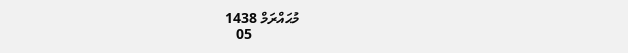މުޙައްރަމް 1438
             05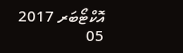އޮކްޓޯބަރ 2017
05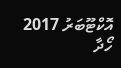އޮކްޓޫބަރު 2017
ހޯދާ